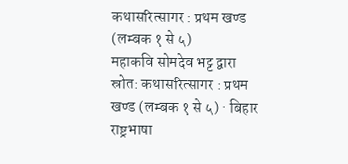कथासरित्सागर : प्रथम खण्ड (लम्बक १ से ५)
महाकवि सोमदेव भट्ट द्वारा
स्रोत: कथासरित्सागर : प्रथम खण्ड (लम्बक १ से ५) · बिहार राष्ट्रभाषा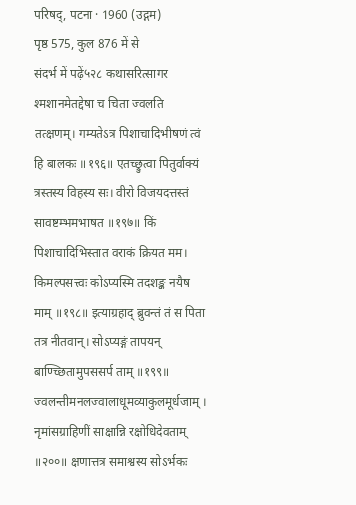परिषद्, पटना · 1960 (उद्गम)
पृष्ठ 575, कुल 876 में से
संदर्भ में पढ़ें५२८ कथासरित्सागर श्मशानमेतद्देषा च चिता ज्वलति तत्क्षणम्। गम्यतेऽत्र पिशाचादिभीषणं त्वं हि बालकः ॥१९६॥ एतच्छ्रुत्वा पितुर्वाक्यं त्रस्तस्य विहस्य सः। वीरो विजयदत्तस्तं सावष्टम्भमभाषत ॥१९७॥ किं पिशाचादिभिस्तात वराकं क्रियत मम। किमल्पसत्त्वः कोऽप्यस्मि तदशङ्क नयैष माम् ॥१९८॥ इत्याग्रहाद् ब्रुवन्तं तं स पिता तत्र नीतवान्। सोऽप्यङ्गं तापयन् बाण्च्छितामुपससर्प ताम् ॥१९९॥ ज्वलन्तीमनलज्वालाधूमव्याकुलमूर्धजाम् । नृमांसग्राहिणीं साक्षान्नि रक्षोधिदेवताम् ॥२००॥ क्षणात्तत्र समाश्वस्य सोऽर्भकः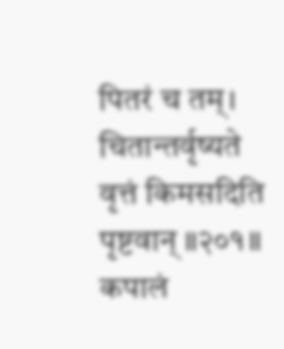पितरं च तम्। चितान्तर्वृष्यते वृत्तं किमसदिति पृष्टवान् ॥२०१॥ कपालं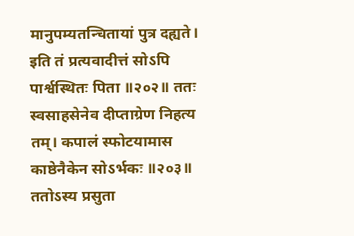मानुपम्यतन्चितायां पुत्र दह्यते। इति तं प्रत्यवादीत्तं सोऽपि पार्श्वस्थितः पिता ॥२०२॥ ततः स्वसाहसेनेव दीप्ताग्रेण निहत्य तम्। कपालं स्फोटयामास काष्ठेनैकेन सोऽर्भकः ॥२०३॥ ततोऽस्य प्रसुता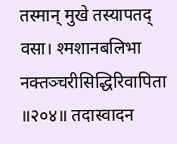तस्मान् मुखे तस्यापतद् वसा। श्मशानबलिभा नक्तञ्चरीसिद्धिरिवापिता ॥२०४॥ तदास्वादन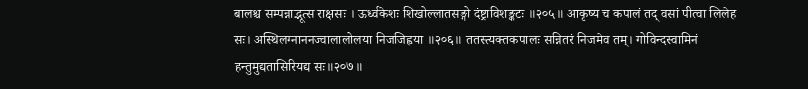बालश्च सम्पन्नाद्भूत्स राक्षसः । ऊर्ध्वकेशः शिखोल्लातसङ्गो दंष्ट्राविशङ्कटः ॥२०५॥ आकृष्य च कपालं तद् वसां पीत्वा लिलेह सः। अस्थिलग्नाननज्वालालोलया निजजिह्वया ॥२०६॥ ततस्त्यक्तकपालः सन्नितरं निजमेव तम्। गोविन्दस्वामिनं हन्तुमुद्यतासिरियद्य सः॥२०७॥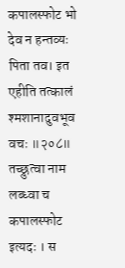कपालस्फोट भो देव न हन्तव्यः पिता तव। इत एहीति तत्कालं श्मशानादुवभूव वचः ॥२०८॥ तच्छ्रुत्वा नाम लब्ध्वा च कपालस्फोट इत्यदः । स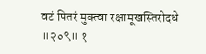वटं पितरं मुक्त्वा रक्षामूखस्तिरोदधे ॥२०९॥ १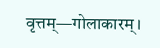वृत्तम्—गोलाकारम्।